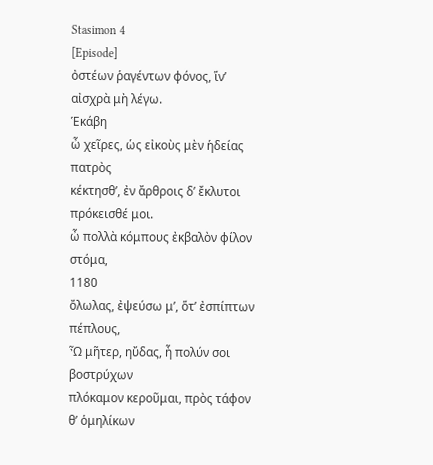Stasimon 4
[Episode]
ὀστέων ῥαγέντων φόνος, ἵνʼ αἰσχρὰ μὴ λέγω.
Ἑκάβη
ὦ χεῖρες, ὡς εἰκοὺς μὲν ἡδείας πατρὸς
κέκτησθʼ, ἐν ἄρθροις δʼ ἔκλυτοι πρόκεισθέ μοι.
ὦ πολλὰ κόμπους ἐκβαλὸν φίλον στόμα,
1180
ὄλωλας, ἐψεύσω μʼ, ὅτʼ ἐσπίπτων πέπλους,
Ὦ μῆτερ, ηὔδας, ἦ πολύν σοι βοστρύχων
πλόκαμον κεροῦμαι, πρὸς τάφον θʼ ὁμηλίκων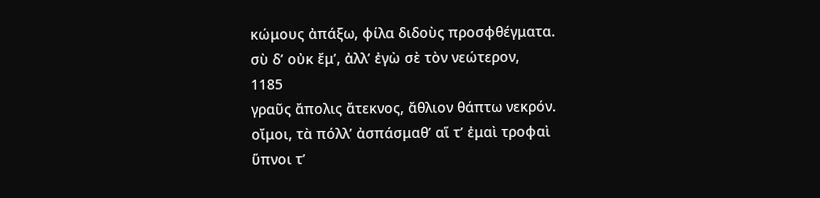κώμους ἀπάξω, φίλα διδοὺς προσφθέγματα.
σὺ δʼ οὐκ ἔμʼ, ἀλλʼ ἐγὼ σὲ τὸν νεώτερον,
1185
γραῦς ἄπολις ἄτεκνος, ἄθλιον θάπτω νεκρόν.
οἴμοι, τὰ πόλλʼ ἀσπάσμαθʼ αἵ τʼ ἐμαὶ τροφαὶ
ὕπνοι τʼ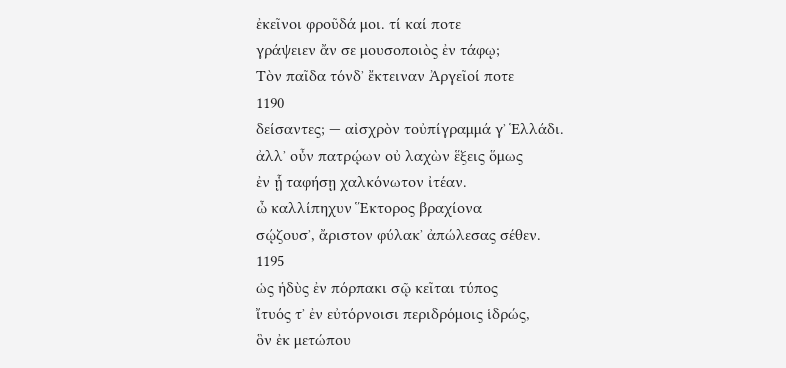ἐκεῖνοι φροῦδά μοι. τί καί ποτε
γράψειεν ἄν σε μουσοποιὸς ἐν τάφῳ;
Τὸν παῖδα τόνδʼ ἔκτειναν Ἀργεῖοί ποτε
1190
δείσαντες; — αἰσχρὸν τοὐπίγραμμά γʼ Ἑλλάδι.
ἀλλʼ οὖν πατρῴων οὐ λαχὼν ἕξεις ὅμως
ἐν ᾗ ταφήσῃ χαλκόνωτον ἰτέαν.
ὦ καλλίπηχυν Ἕκτορος βραχίονα
σῴζουσʼ, ἄριστον φύλακʼ ἀπώλεσας σέθεν.
1195
ὡς ἡδὺς ἐν πόρπακι σῷ κεῖται τύπος
ἴτυός τʼ ἐν εὐτόρνοισι περιδρόμοις ἱδρώς,
ὃν ἐκ μετώπου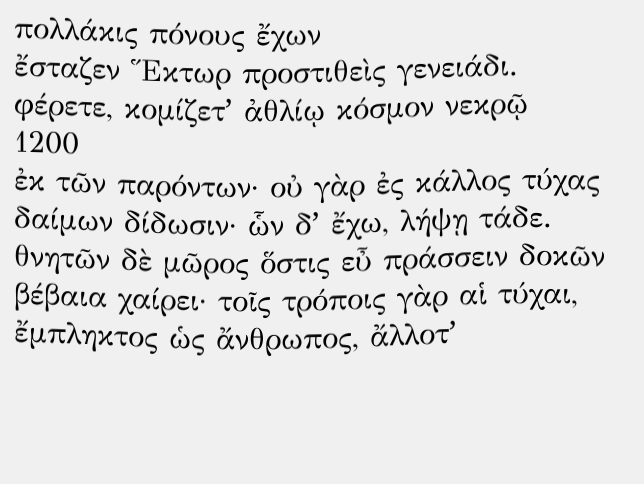πολλάκις πόνους ἔχων
ἔσταζεν Ἕκτωρ προστιθεὶς γενειάδι.
φέρετε, κομίζετʼ ἀθλίῳ κόσμον νεκρῷ
1200
ἐκ τῶν παρόντων· οὐ γὰρ ἐς κάλλος τύχας
δαίμων δίδωσιν· ὧν δʼ ἔχω, λήψῃ τάδε.
θνητῶν δὲ μῶρος ὅστις εὖ πράσσειν δοκῶν
βέβαια χαίρει· τοῖς τρόποις γὰρ αἱ τύχαι,
ἔμπληκτος ὡς ἄνθρωπος, ἄλλοτʼ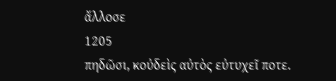ἄλλοσε
1205
πηδῶσι, κοὐδεὶς αὐτὸς εὐτυχεῖ ποτε.